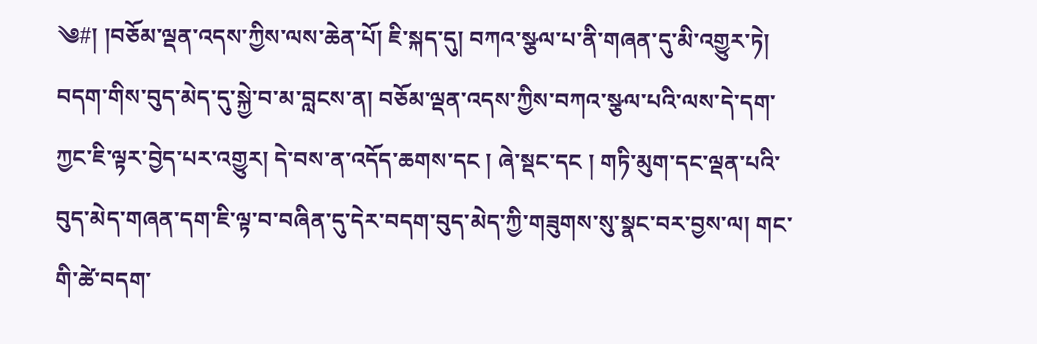༄#། །བཅོམ་ལྡན་འདས་ཀྱིས་ལས་ཆེན་པོ། ཇི་སྐད་དུ། བཀའ་སྩལ་པ་ནི་གཞན་དུ་མི་འགྱུར་ཏེ། བདག་གིས་བུད་མེད་དུ་སྐྱེ་བ་མ་བླངས་ན། བཅོམ་ལྡན་འདས་ཀྱིས་བཀའ་སྩལ་པའི་ལས་དེ་དག་ཀྱང་ཇི་ལྟར་བྱེད་པར་འགྱུར། དེ་བས་ན་འདོད་ཆགས་དང ། ཞེ་སྡང་དང ། གཏི་མུག་དང་ལྡན་པའི་བུད་མེད་གཞན་དག་ཇི་ལྟ་བ་བཞིན་དུ་དེར་བདག་བུད་མེད་ཀྱི་གཟུགས་སུ་སྣང་བར་བྱས་ལ། གང་གི་ཚེ་བདག་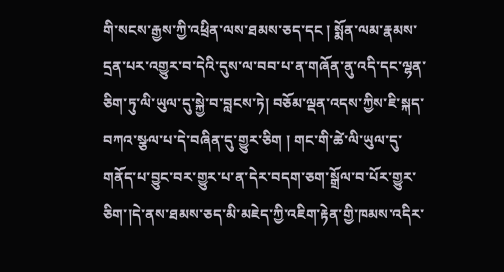གི་སངས་རྒྱས་ཀྱི་འཕྲིན་ལས་ཐམས་ཅད་དང ། སྨོན་ལམ་རྣམས་དྲན་པར་འགྱུར་བ་དེའི་དུས་ལ་བབ་པ་ན་གཞོན་ནུ་འདི་དང་ལྷན་ཅིག་ཏུ་ལི་ཡུལ་དུ་སྐྱེ་བ་བླངས་ཏེ། བཅོམ་ལྡན་འདས་ཀྱིས་ཇི་སྐད་བཀའ་སྩལ་པ་དེ་བཞིན་དུ་གྱུར་ཅིག ། གང་གི་ཚེ་ལི་ཡུལ་དུ་གནོད་པ་བྱུང་བར་གྱུར་པ་ན་དེར་བདག་ཅག་སྒྲོལ་བ་པོར་གྱུར་ཅིག་།དེ་ནས་ཐམས་ཅད་མི་མཇེད་ཀྱི་འཇིག་རྟེན་གྱི་ཁམས་འདིར་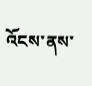འོངས་ནས་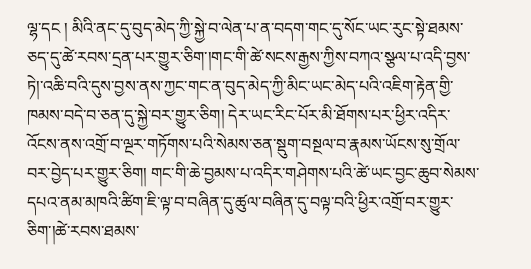ལྷ་དང ། མིའི་ནང་དུ་བུད་མེད་ཀྱི་སྐྱེ་བ་ལེན་པ་ན་བདག་གང་དུ་སོང་ཡང་རུང་སྟེ་ཐམས་ཅད་དུ་ཚེ་རབས་དྲན་པར་གྱུར་ཅིག་།གང་གི་ཚེ་སངས་རྒྱས་ཀྱིས་བཀའ་སྩལ་པ་འདི་བྱས་ཏེ།་འཆི་བའི་དུས་བྱས་ནས་ཀྱང་གང་ན་བུད་མེད་ཀྱི་མིང་ཡང་མེད་པའི་འཇིག་རྟེན་གྱི་ཁམས་བདེ་བ་ཅན་དུ་སྐྱེ་བར་གྱུར་ཅིག། དེར་ཡང་རིང་པོར་མི་ཐོགས་པར་ཕྱིར་འདིར་
འོངས་ནས་འགྲོ་བ་ལྔར་གཏོགས་པའི་སེམས་ཅན་སྡུག་བསྔལ་བ་རྣམས་ཡོངས་སུ་གྲོལ་བར་བྱེད་པར་གྱུར་ཅིག། གང་གི་ཆེ་བྱམས་པ་འདིར་གཤེགས་པའི་ཚེ་ཡང་བྱང་ཆུབ་སེམས་དཔའ་ནམ་མཁའི་ཚིག་ཇི་ལྟ་བ་བཞིན་དུ་ཚུལ་བཞིན་དུ་བལྟ་བའི་ཕྱིར་འགྲོ་བར་གྱུར་ཅིག་།ཚེ་རབས་ཐམས་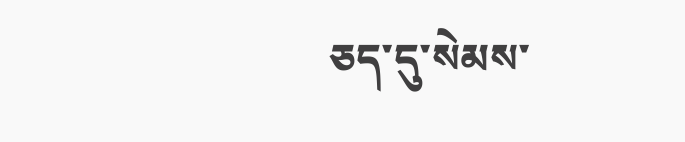ཅད་དུ་སེམས་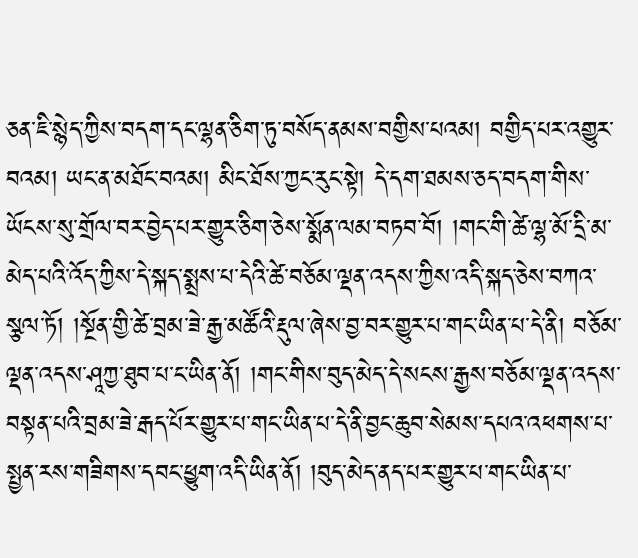ཅན་ཇི་སྙེད་ཀྱིས་བདག་དང་ལྷན་ཅིག་ཏུ་བསོད་ནམས་བགྱིས་པའམ། བགྱིད་པར་འགྱུར་བའམ། ཡང་ན་མཐོང་བའམ། མིང་ཐོས་ཀྱང་རུང་སྟེ། དེ་དག་ཐམས་ཅད་བདག་གིས་ཡོངས་སུ་གྲོལ་བར་བྱེད་པར་གྱུར་ཅིག་ཅེས་སྨོན་ལམ་བཏབ་བོ། །གང་གི་ཚེ་ལྷ་མོ་དྲི་མ་མེད་པའི་འོད་ཀྱིས་དེ་སྐད་སྨྲས་པ་དེའི་ཚེ་བཅོམ་ལྡན་འདས་ཀྱིས་འདི་སྐད་ཅེས་བཀའ་སྩལ་ཏོ། །སྔོན་གྱི་ཚེ་བྲམ་ཟེ་རྒྱ་མཚོའི་རྡུལ་ཞེས་བྱ་བར་གྱུར་པ་གང་ཡིན་པ་དེ་ནི། བཅོམ་ལྡན་འདས་ཤཱཀྱ་ཐུབ་པ་ང་ཡིན་ནོ། །གང་གིས་བུད་མེད་དེ་སངས་རྒྱས་བཅོམ་ལྡན་འདས་བསྟན་པའི་བྲམ་ཟེ་རྒད་པོར་གྱུར་པ་གང་ཡིན་པ་དེ་ནི་བྱང་ཆུབ་སེམས་དཔའ་འཕགས་པ་སྤྱན་རས་གཟིགས་དབང་ཕྱུག་འདི་ཡིན་ནོ། །བུད་མེད་ནད་པར་གྱུར་པ་གང་ཡིན་པ་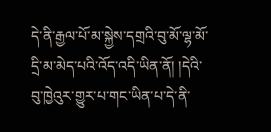དེ་ནི་རྒྱལ་པོ་མ་སྐྱེས་དགྲའི་བུ་མོ་ལྷ་མོ་དྲི་མ་མེད་པའི་འོད་འདི་ཡིན་ནོ། །དེའི་བུ་ཁྱེའུར་གྱུར་པ་གང་ཡིན་པ་དེ་ནི་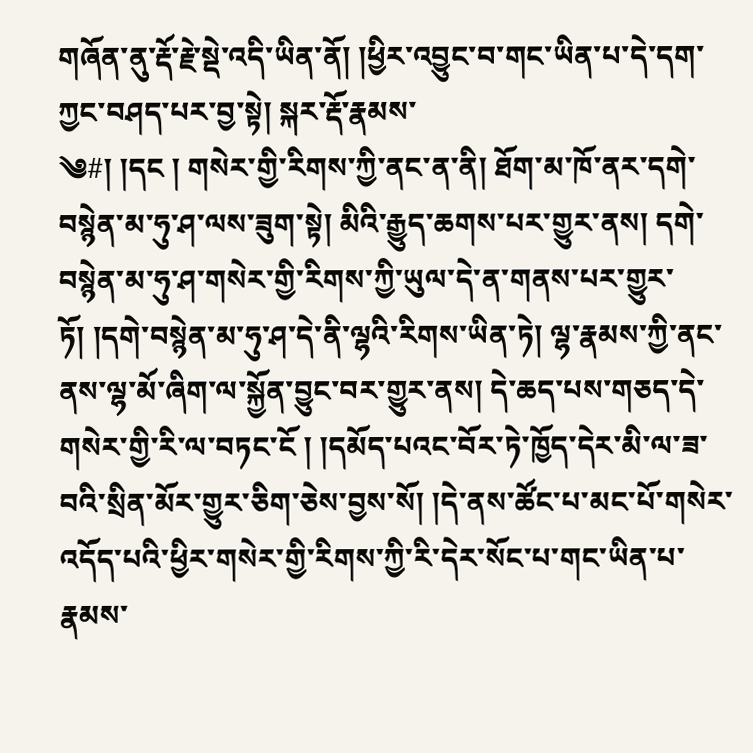གཞོན་ནུ་རྡོ་རྗེ་སྡེ་འདི་ཡིན་ནོ། །ཕྱིར་འབྱུང་བ་གང་ཡིན་པ་དེ་དག་ཀྱང་བཤད་པར་བྱ་སྟེ། སྐར་རྡོ་རྣམས་
༄#། །དང ། གསེར་གྱི་རིགས་ཀྱི་ནང་ན་ནི། ཐོག་མ་ཁོ་ནར་དགེ་བསྙེན་མ་ཧུ་ཤ་ལས་ཟུག་སྟེ། མིའི་རྒྱུད་ཆགས་པར་གྱུར་ནས། དགེ་བསྙེན་མ་ཧུ་ཤ་གསེར་གྱི་རིགས་ཀྱི་ཡུལ་དེ་ན་གནས་པར་གྱུར་ཏོ། །དགེ་བསྙེན་མ་ཧུ་ཤ་དེ་ནི་ལྷའི་རིགས་ཡིན་ཏེ། ལྷ་རྣམས་ཀྱི་ནང་ནས་ལྷ་མོ་ཞིག་ལ་སྐྱོན་བྱུང་བར་གྱུར་ནས། དེ་ཆད་པས་གཅད་དེ་གསེར་གྱི་རི་ལ་བཏང་ངོ ། །དམོད་པའང་བོར་ཏེ་ཁྱོད་དེར་མི་ལ་ཟ་བའི་སྲིན་མོར་གྱུར་ཅིག་ཅེས་བྱས་སོ། །དེ་ནས་ཚོང་པ་མང་པོ་གསེར་འདོད་པའི་ཕྱིར་གསེར་གྱི་རིགས་ཀྱི་རི་དེར་སོང་པ་གང་ཡིན་པ་རྣམས་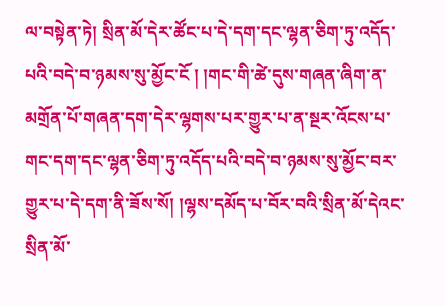ལ་བསྟེན་ཏེ། སྲིན་མོ་དེར་ཚོང་པ་དེ་དག་དང་ལྷན་ཅིག་ཏུ་འདོད་པའི་བདེ་བ་ཉམས་སུ་མྱོང་ངོ ། །གང་གི་ཚེ་དུས་གཞན་ཞིག་ན་མགྲོན་པོ་གཞན་དག་དེར་ལྷགས་པར་གྱུར་པ་ན་སྔར་འོངས་པ་གང་དག་དང་ལྷན་ཅིག་ཏུ་འདོད་པའི་བདེ་བ་ཉམས་སུ་མྱོང་བར་གྱུར་པ་དེ་དག་ནི་ཟོས་སོ། །ལྷས་དམོད་པ་བོར་བའི་སྲིན་མོ་དེའང་སྲིན་མོ་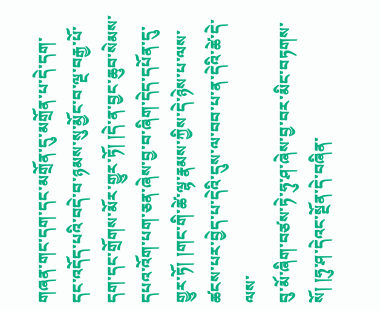གཞན་གང་དག་དང་མགྲོན་དུ་མགྲོན་པ་དེ་དག་དང་འདོད་པའི་བདེ་བ་ཉམས་སུ་མྱོང་བ་ལྔ་བརྒྱ་པོ་དག་དང་གྲོགས་མོར་གྱུར་ཏོ། །དེ་ན་བྱང་ཆུབ་སེམས་དཔའ་འོག་པག་ཅན་ཞེས་བྱ་བ་ཞིག་དེད་དཔོན་དུ་གྱུར་ཏོ། །གང་གི་ཚེ་ལྷ་རྣམས་ཀྱིས་དེ་ཉེས་པ་ལས་ཚངས་པར་བྱེད་པ་དེའི་དུས་ལ་བབ་པ་ན་དེའི་ཚེ་དེ་ལས་
བུ་མོ་ཞིག་བཙས་ཏེ་ཧུ་ཤ་ཞེས་བྱ་བར་མིང་བཏགས་སོ། །ཧུ་ཤ་དེའང་སྔོན་དེ་བཞིན་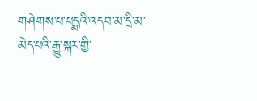གཤེགས་པ་པདྨའི་འདབ་མ་དྲི་མ་མེད་པའི་རྒྱུ་སྐར་གྱི་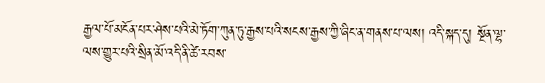རྒྱལ་པོ་མངོན་པར་ཤེས་པའི་མེ་ཏོག་ཀུན་ཏུ་རྒྱས་པའི་སངས་རྒྱས་ཀྱི་ཞིང་ན་གནས་པ་ལས། འདི་སྐད་དུ། སྔོན་ལྷ་ལས་གྱུར་པའི་སྲིན་མོ་འདི་ནི་ཚེ་རབས་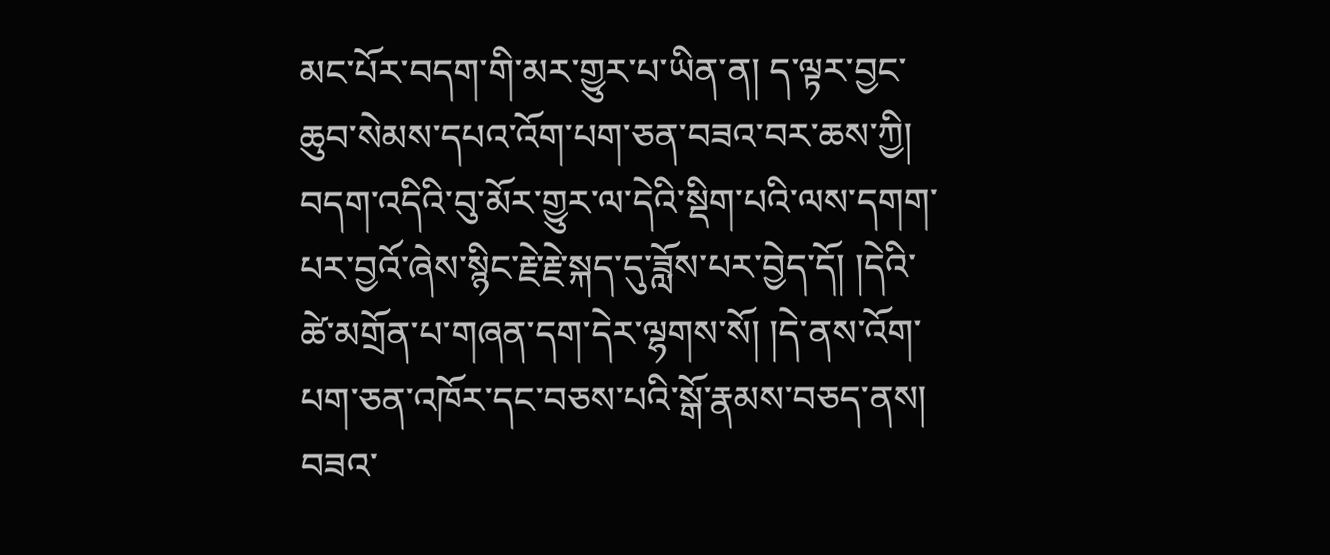མང་པོར་བདག་གི་མར་གྱུར་པ་ཡིན་ན། ད་ལྟར་བྱང་ཆུབ་སེམས་དཔའ་འོག་པག་ཅན་བཟའ་བར་ཆས་ཀྱི། བདག་འདིའི་བུ་མོར་གྱུར་ལ་དེའི་སྡིག་པའི་ལས་དགག་པར་བྱའོ་ཞེས་སྙིང་རྗེ་རྗེ་སྐད་དུ་ཟློས་པར་བྱེད་དོ། །དེའི་ཚེ་མགྲོན་པ་གཞན་དག་དེར་ལྷགས་སོ། །དེ་ནས་འོག་པག་ཅན་འཁོར་དང་བཅས་པའི་སྒོ་རྣམས་བཅད་ནས། བཟའ་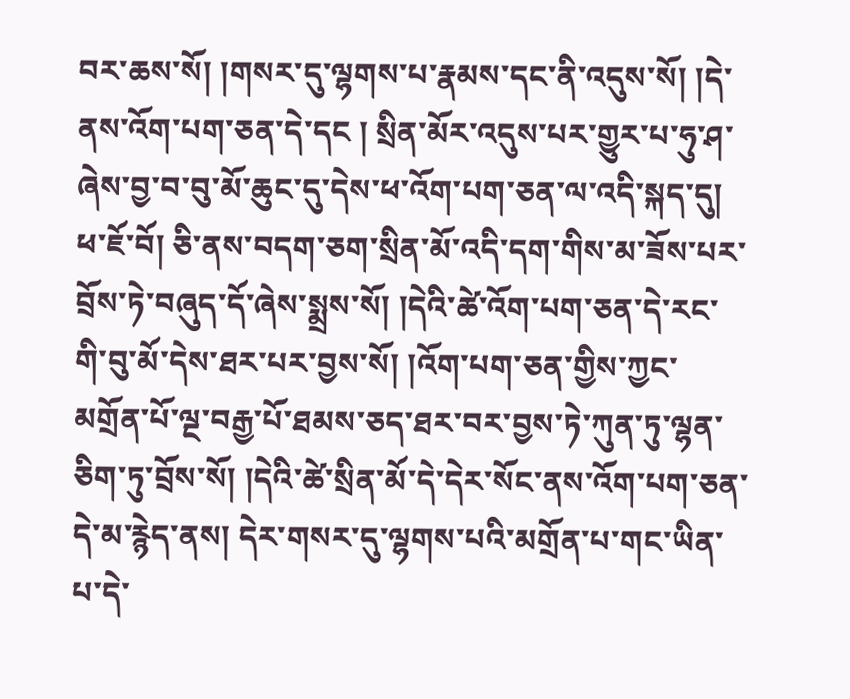བར་ཆས་སོ། །གསར་དུ་ལྷགས་པ་རྣམས་དང་ནི་འདུས་སོ། །དེ་ནས་འོག་པག་ཅན་དེ་དང ། སྲིན་མོར་འདུས་པར་གྱུར་པ་ཧུ་ཤ་ཞེས་བྱ་བ་བུ་མོ་ཆུང་དུ་དེས་ཕ་འོག་པག་ཅན་ལ་འདི་སྐད་དུ། ཕ་ཇོ་བོ། ཅི་ནས་བདག་ཅག་སྲིན་མོ་འདི་དག་གིས་མ་ཟོས་པར་བྲོས་ཏེ་བཞུད་དོ་ཞེས་སྨྲས་སོ། །དེའི་ཚེ་འོག་པག་ཅན་དེ་རང་གི་བུ་མོ་དེས་ཐར་པར་བྱས་སོ། །འོག་པག་ཅན་གྱིས་ཀྱང་མགྲོན་པོ་ལྔ་བརྒྱ་པོ་ཐམས་ཅད་ཐར་བར་བྱས་ཏེ་ཀུན་ཏུ་ལྷན་ཅིག་ཏུ་བྲོས་སོ། །དེའི་ཚེ་སྲིན་མོ་དེ་དེར་སོང་ནས་འོག་པག་ཅན་དེ་མ་རྙེད་ནས། དེར་གསར་དུ་ལྷགས་པའི་མགྲོན་པ་གང་ཡིན་པ་དེ་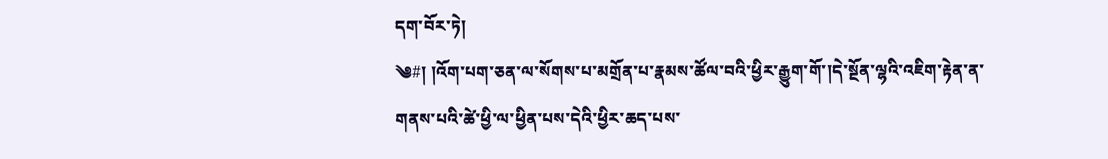དག་བོར་ཏེ།
༄#། །འོག་པག་ཅན་ལ་སོགས་པ་མགྲོན་པ་རྣམས་ཚོལ་བའི་ཕྱིར་རྒྱུག་གོ་།དེ་སྔོན་ལྷའི་འཇིག་རྟེན་ན་གནས་པའི་ཚེ་ཕྱི་ལ་ཕྱིན་པས་དེའི་ཕྱིར་ཆད་པས་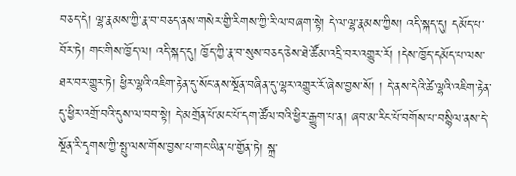བཅད་དེ། ལྷ་རྣམས་ཀྱི་རྣ་བ་བཅད་ནས་གསེར་གྱི་རིགས་ཀྱི་རི་ལ་བཞག་སྟེ། དེ་ལ་ལྷ་རྣམས་ཀྱིས། འདི་སྐད་དུ། དམོད་པ་བོར་ཏེ། གང་གིས་ཁྱོད་ལ། འདི་སྐད་དུ། ཁྱོད་ཀྱི་རྣ་བ་སུས་བཅད་ཅེས་ཐེ་ཚོམ་འདྲི་བར་འགྱུར་རོ། །དེས་ཁྱོད་དམོད་པ་ལས་ཐར་བར་གྱུར་ཏེ། ཕྱིར་ལྷའི་འཇིག་རྟེན་དུ་སོང་ནས་སྔོན་བཞིན་དུ་ལྷར་འགྱུར་རོ་ཞེས་བྱས་སོ། ། དེ་ནས་དེའི་ཚེ་ལྷའི་འཇིག་རྟེན་དུ་ཕྱིར་འགྲོ་བའི་དུས་ལ་བབ་སྟེ། དེ་མགྲོན་པོ་མང་པོ་དག་ཚོལ་བའི་ཕྱིར་རྒྱུག་པ་ན། ཞབ་མ་རིང་པོ་བགོས་པ་བསྙིལ་ནས་དེ་སྔོན་རི་དྭགས་ཀྱི་སྤུ་ལས་གོས་བྱས་པ་གང་ཡིན་པ་གྱོན་ཏེ། སྐྲ་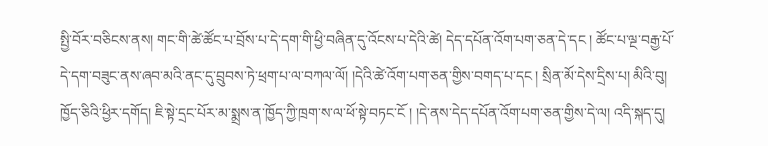སྤྱི་བོར་བཅིངས་ནས། གང་གི་ཚེ་ཚོང་པ་བྲོས་པ་དེ་དག་གི་ཕྱི་བཞིན་དུ་འོངས་པ་དེའི་ཚེ། དེད་དཔོན་འོག་པག་ཅན་དེ་དང ། ཚོང་པ་ལྔ་བརྒྱ་པོ་དེ་དག་བཟུང་ནས་ཞབ་མའི་ནང་དུ་བྲུབས་ཏེ་ཕྲག་པ་ལ་བཀལ་ལོ། །དེའི་ཚེ་འོག་པག་ཅན་གྱིས་བགད་པ་དང ། སྲིན་མོ་དེས་དྲིས་པ། མིའི་བུ། ཁྱོད་ཅིའི་ཕྱིར་དགོད། ཇི་སྟེ་དྲང་པོར་མ་སྨྲས་ན་ཁྱོད་ཀྱི་ཁྲག་ས་ལ་ཕོ་སྟེ་བཏང་ངོ ། །དེ་ནས་དེད་དཔོན་འོག་པག་ཅན་གྱིས་དེ་ལ། འདི་སྐད་དུ།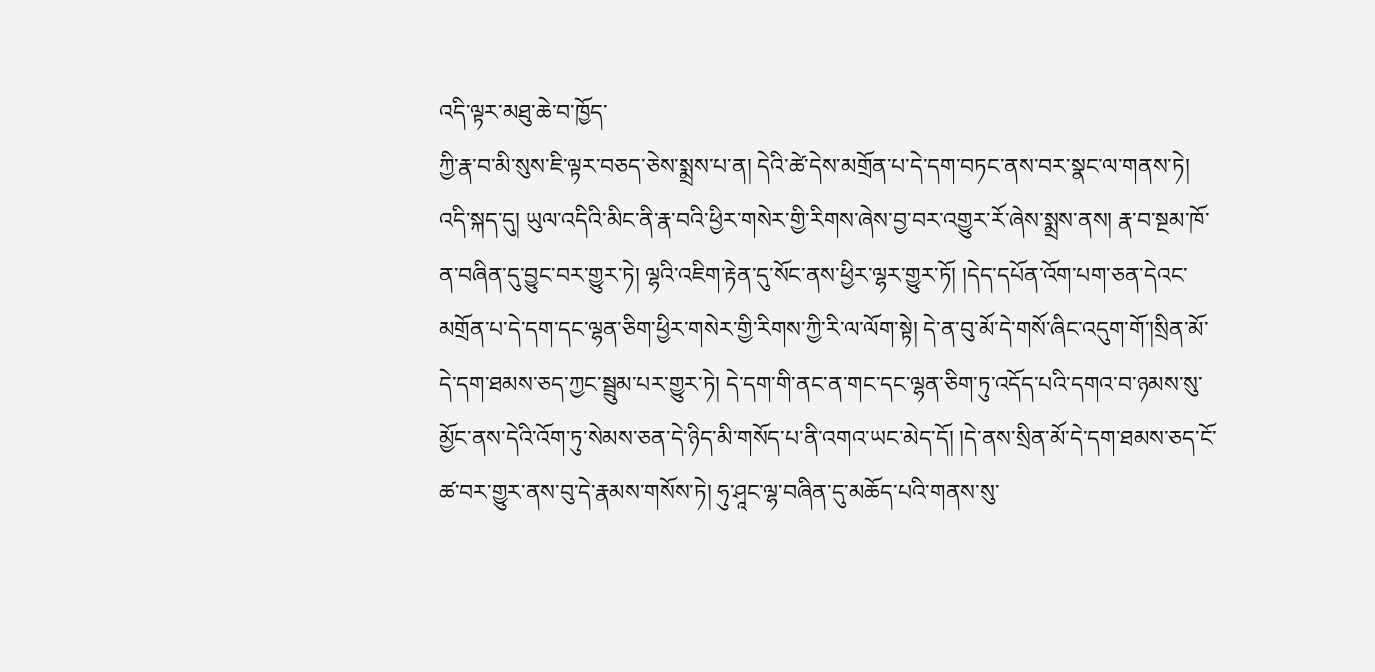འདི་ལྟར་མཐུ་ཆེ་བ་ཁྱོད་
ཀྱི་རྣ་བ་མི་སུས་ཇི་ལྟར་བཅད་ཅེས་སྨྲས་པ་ན། དེའི་ཚེ་དེས་མགྲོན་པ་དེ་དག་བཏང་ནས་བར་སྣང་ལ་གནས་ཏེ། འདི་སྐད་དུ། ཡུལ་འདིའི་མིང་ནི་རྣ་བའི་ཕྱིར་གསེར་གྱི་རིགས་ཞེས་བྱ་བར་འགྱུར་རོ་ཞེས་སྨྲས་ནས། རྣ་བ་སྔམ་ཁོ་ན་བཞིན་དུ་བྱུང་བར་གྱུར་ཏེ། ལྷའི་འཇིག་རྟེན་དུ་སོང་ནས་ཕྱིར་ལྷར་གྱུར་ཏོ། །དེད་དཔོན་འོག་པག་ཅན་དེའང་མགྲོན་པ་དེ་དག་དང་ལྷན་ཅིག་ཕྱིར་གསེར་གྱི་རིགས་ཀྱི་རི་ལ་ལོག་སྟེ། དེ་ན་བུ་མོ་དེ་གསོ་ཞིང་འདུག་གོ་།སྲིན་མོ་དེ་དག་ཐམས་ཅད་ཀྱང་སྦྲུམ་པར་གྱུར་ཏེ། དེ་དག་གི་ནང་ན་གང་དང་ལྷན་ཅིག་ཏུ་འདོད་པའི་དགའ་བ་ཉམས་སུ་མྱོང་ནས་དེའི་འོག་ཏུ་སེམས་ཅན་དེ་ཉིད་མི་གསོད་པ་ནི་འགའ་ཡང་མེད་དོ། །དེ་ནས་སྲིན་མོ་དེ་དག་ཐམས་ཅད་ངོ་ཚ་བར་གྱུར་ནས་བུ་དེ་རྣམས་གསོས་ཏེ། ཧུ་ཤཱང་ལྷ་བཞིན་དུ་མཆོད་པའི་གནས་སུ་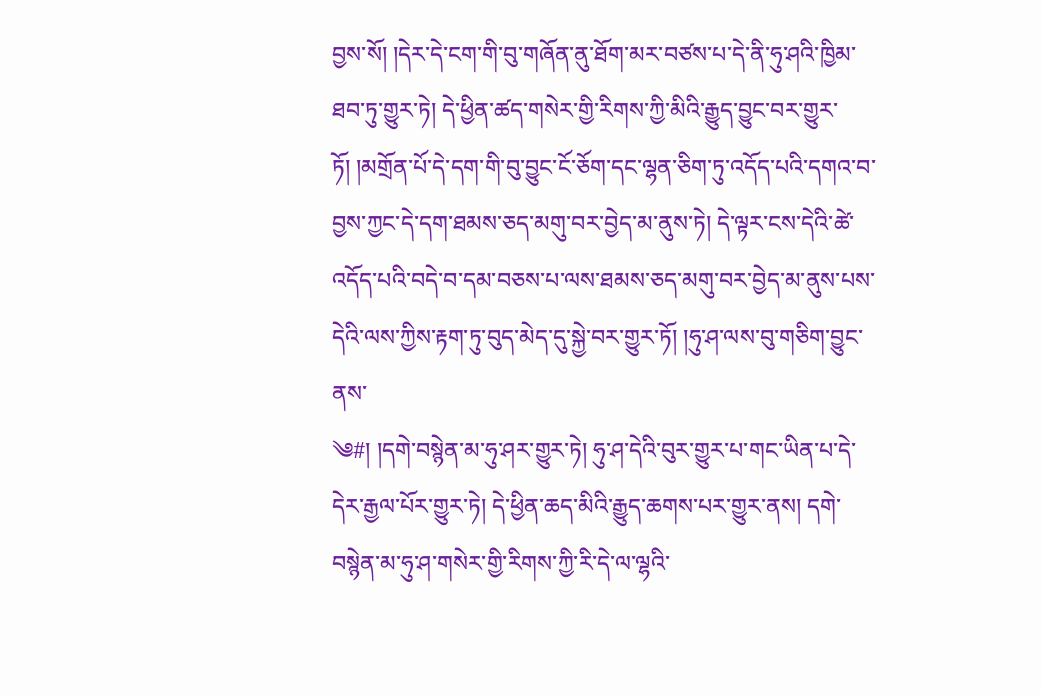བྱས་སོ། །དེར་དེ་ངག་གི་བུ་གཞོན་ནུ་ཐོག་མར་བཙས་པ་དེ་ནི་ཧུ་ཤའི་ཁྱིམ་ཐབ་ཏུ་གྱུར་ཏེ། དེ་ཕྱིན་ཚད་གསེར་གྱི་རིགས་ཀྱི་མིའི་རྒྱུད་བྱུང་བར་གྱུར་ཏོ། །མགྲོན་པོ་དེ་དག་གི་བུ་བྱུང་ངོ་ཅོག་དང་ལྷན་ཅིག་ཏུ་འདོད་པའི་དགའ་བ་བྱས་ཀྱང་དེ་དག་ཐམས་ཅད་མགུ་བར་བྱེད་མ་ནུས་ཏེ། དེ་ལྟར་ངས་དེའི་ཚེ་འདོད་པའི་བདེ་བ་དམ་བཅས་པ་ལས་ཐམས་ཅད་མགུ་བར་བྱེད་མ་ནུས་པས་དེའི་ལས་ཀྱིས་རྟག་ཏུ་བུད་མེད་དུ་སྐྱེ་བར་གྱུར་ཏོ། །ཧུ་ཤ་ལས་བུ་གཅིག་བྱུང་ནས་
༄#། །དགེ་བསྙེན་མ་ཧུ་ཤར་གྱུར་ཏེ། ཧུ་ཤ་དེའི་བུར་གྱུར་པ་གང་ཡིན་པ་དེ་དེར་རྒྱལ་པོར་གྱུར་ཏེ། དེ་ཕྱིན་ཆད་མིའི་རྒྱུད་ཆགས་པར་གྱུར་ནས། དགེ་བསྙེན་མ་ཧུ་ཤ་གསེར་གྱི་རིགས་ཀྱི་རི་དེ་ལ་ལྷའི་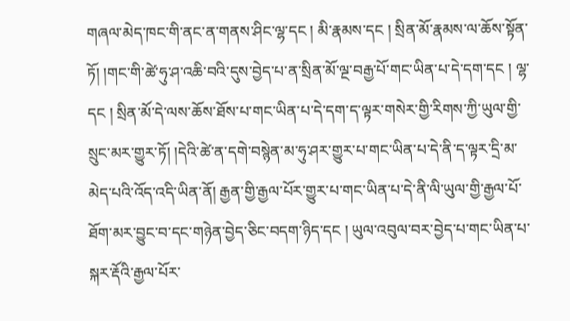གཞལ་མེད་ཁང་གི་ནང་ན་གནས་ཤིང་ལྷ་དང ། མི་རྣམས་དང ། སྲིན་མོ་རྣམས་ལ་ཆོས་སྟོན་ཏོ། །གང་གི་ཚེ་ཧུ་ཤ་འཆི་བའི་དུས་བྱེད་པ་ན་སྲིན་མོ་ལྔ་བརྒྱ་པོ་གང་ཡིན་པ་དེ་དག་དང ། ལྷ་དང ། སྲིན་མོ་དེ་ལས་ཆོས་ཐོས་པ་གང་ཡིན་པ་དེ་དག་ད་ལྟར་གསེར་གྱི་རིགས་ཀྱི་ཡུལ་གྱི་སྲུང་མར་གྱུར་ཏོ། །དེའི་ཚེ་ན་དགེ་བསྙེན་མ་ཧུ་ཤར་གྱུར་པ་གང་ཡིན་པ་དེ་ནི་ད་ལྟར་དྲི་མ་མེད་པའི་འོད་འདི་ཡིན་ནོ། རྒྱན་གྱི་རྒྱལ་པོར་གྱུར་པ་གང་ཡིན་པ་དེ་ནི་ལི་ཡུལ་གྱི་རྒྱལ་པོ་ཐོག་མར་བྱུང་བ་དང་གཉེན་བྱེད་ཅིང་བདག་ཉིད་དང ། ཡུལ་འབུལ་བར་བྱེད་པ་གང་ཡིན་པ་སྐར་རྡོའི་རྒྱལ་པོར་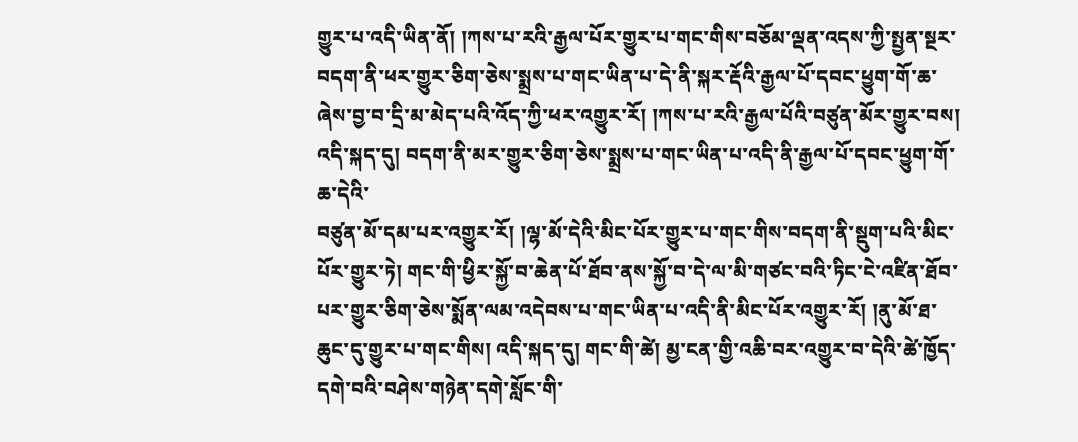གྱུར་པ་འདི་ཡིན་ནོ། །ཀས་པ་རའི་རྒྱལ་པོར་གྱུར་པ་གང་གིས་བཅོམ་ལྡན་འདས་ཀྱི་སྤྱན་སྔར་བདག་ནི་ཕར་གྱུར་ཅིག་ཅེས་སྨྲས་པ་གང་ཡིན་པ་དེ་ནི་སྐར་རྡོའི་རྒྱལ་པོ་དབང་ཕྱུག་གོ་ཆ་ཞེས་བྱ་བ་དྲི་མ་མེད་པའི་འོད་ཀྱི་ཕར་འགྱུར་རོ། །ཀས་པ་རའི་རྒྱལ་པོའི་བཙུན་མོར་གྱུར་བས། འདི་སྐད་དུ། བདག་ནི་མར་གྱུར་ཅིག་ཅེས་སྨྲས་པ་གང་ཡིན་པ་འདི་ནི་རྒྱལ་པོ་དབང་ཕྱུག་གོ་ཆ་དེའི་
བཙུན་མོ་དམ་པར་འགྱུར་རོ། །ལྷ་མོ་དེའི་མིང་པོར་གྱུར་པ་གང་གིས་བདག་ནི་སྡུག་པའི་མིང་པོར་གྱུར་ཏེ། གང་གི་ཕྱིར་སྐྱོ་བ་ཆེན་པོ་ཐོབ་ནས་སྐྱོ་བ་དེ་ལ་མི་གཙང་བའི་ཏིང་ངེ་འཛིན་ཐོབ་པར་གྱུར་ཅིག་ཅེས་སྨོན་ལམ་འདེབས་པ་གང་ཡིན་པ་འདི་ནི་མིང་པོར་འགྱུར་རོ། །ནུ་མོ་ཐ་ཆུང་དུ་གྱུར་པ་གང་གིས། འདི་སྐད་དུ། གང་གི་ཚེ། མྱ་ངན་གྱི་འཆི་བར་འགྱུར་བ་དེའི་ཚེ་ཁྱོད་དགེ་བའི་བཤེས་གཉེན་དགེ་སློང་གི་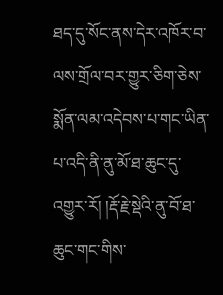ཐད་དུ་སོང་ནས་དེར་འཁོར་བ་ལས་གྲོལ་བར་གྱུར་ཅིག་ཅེས་སྨོན་ལམ་འདེབས་པ་གང་ཡིན་པ་འདི་ནི་ནུ་མོ་ཐ་ཆུང་དུ་འགྱུར་རོ། །རྡོ་རྗེ་སྡེའི་ནུ་བོ་ཐ་ཆུང་གང་གིས་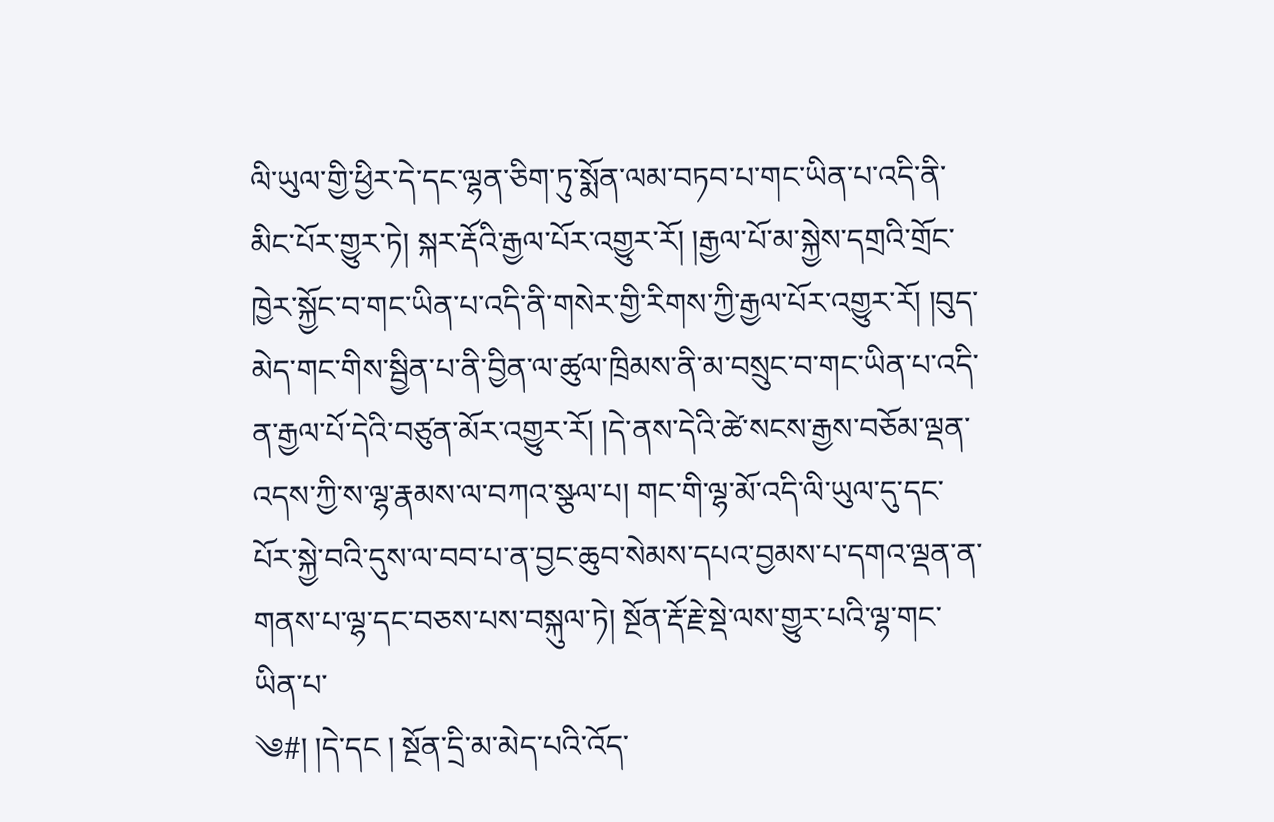ལི་ཡུལ་གྱི་ཕྱིར་དེ་དང་ལྷན་ཅིག་ཏུ་སྨོན་ལམ་བཏབ་པ་གང་ཡིན་པ་འདི་ནི་མིང་པོར་གྱུར་ཏེ། སྐར་རྡོའི་རྒྱལ་པོར་འགྱུར་རོ། །རྒྱལ་པོ་མ་སྐྱེས་དགྲའི་གྲོང་ཁྱེར་སྐྱོང་བ་གང་ཡིན་པ་འདི་ནི་གསེར་གྱི་རིགས་ཀྱི་རྒྱལ་པོར་འགྱུར་རོ། །བུད་མེད་གང་གིས་སྦྱིན་པ་ནི་བྱིན་ལ་ཚུལ་ཁྲིམས་ནི་མ་བསྲུང་བ་གང་ཡིན་པ་འདི་ན་རྒྱལ་པོ་དེའི་བཙུན་མོར་འགྱུར་རོ། །དེ་ནས་དེའི་ཚེ་སངས་རྒྱས་བཅོམ་ལྡན་འདས་ཀྱི་ས་ལྷ་རྣམས་ལ་བཀའ་སྩལ་པ། གང་གི་ལྷ་མོ་འདི་ལི་ཡུལ་དུ་དང་པོར་སྐྱེ་བའི་དུས་ལ་བབ་པ་ན་བྱང་ཆུབ་སེམས་དཔའ་བྱམས་པ་དགའ་ལྡན་ན་གནས་པ་ལྷ་དང་བཅས་པས་བསྐུལ་ཏེ། སྔོན་རྡོ་རྗེ་སྡེ་ལས་གྱུར་པའི་ལྷ་གང་ཡིན་པ་
༄#། །དེ་དང ། སྔོན་དྲི་མ་མེད་པའི་འོད་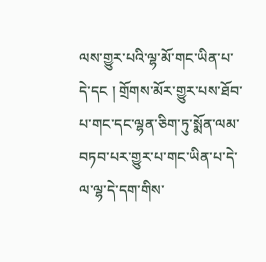ལས་གྱུར་པའི་ལྷ་མོ་གང་ཡིན་པ་དེ་དང ། གྲོགས་མོར་གྱུར་པས་ཐོབ་པ་གང་དང་ལྷན་ཅིག་ཏུ་སྨོན་ལམ་བཏབ་པར་གྱུར་པ་གང་ཡིན་པ་དེ་ལ་ལྷ་དེ་དག་གིས་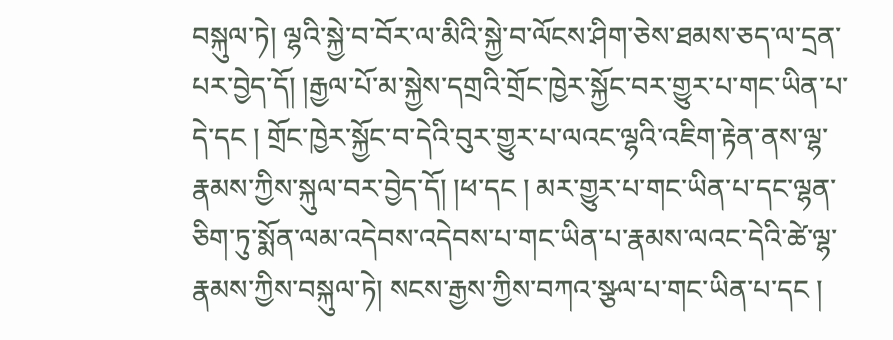བསྐུལ་ཏེ། ལྷའི་སྐྱེ་བ་བོར་ལ་མིའི་སྐྱེ་བ་ལོངས་ཤིག་ཅེས་ཐམས་ཅད་ལ་དྲན་པར་བྱེད་དོ། །རྒྱལ་པོ་མ་སྐྱེས་དགྲའི་གྲོང་ཁྱེར་སྐྱོང་བར་གྱུར་པ་གང་ཡིན་པ་དེ་དང ། གྲོང་ཁྱེར་སྐྱོང་བ་དེའི་བུར་གྱུར་པ་ལའང་ལྷའི་འཇིག་རྟེན་ནས་ལྷ་རྣམས་ཀྱིས་སྐུལ་བར་བྱེད་དོ། །ཕ་དང ། མར་གྱུར་པ་གང་ཡིན་པ་དང་ལྷན་ཅིག་ཏུ་སྨོན་ལམ་འདེབས་འདེབས་པ་གང་ཡིན་པ་རྣམས་ལའང་དེའི་ཚེ་ལྷ་རྣམས་ཀྱིས་བསྐུལ་ཏེ། སངས་རྒྱས་ཀྱིས་བཀའ་སྩལ་པ་གང་ཡིན་པ་དང །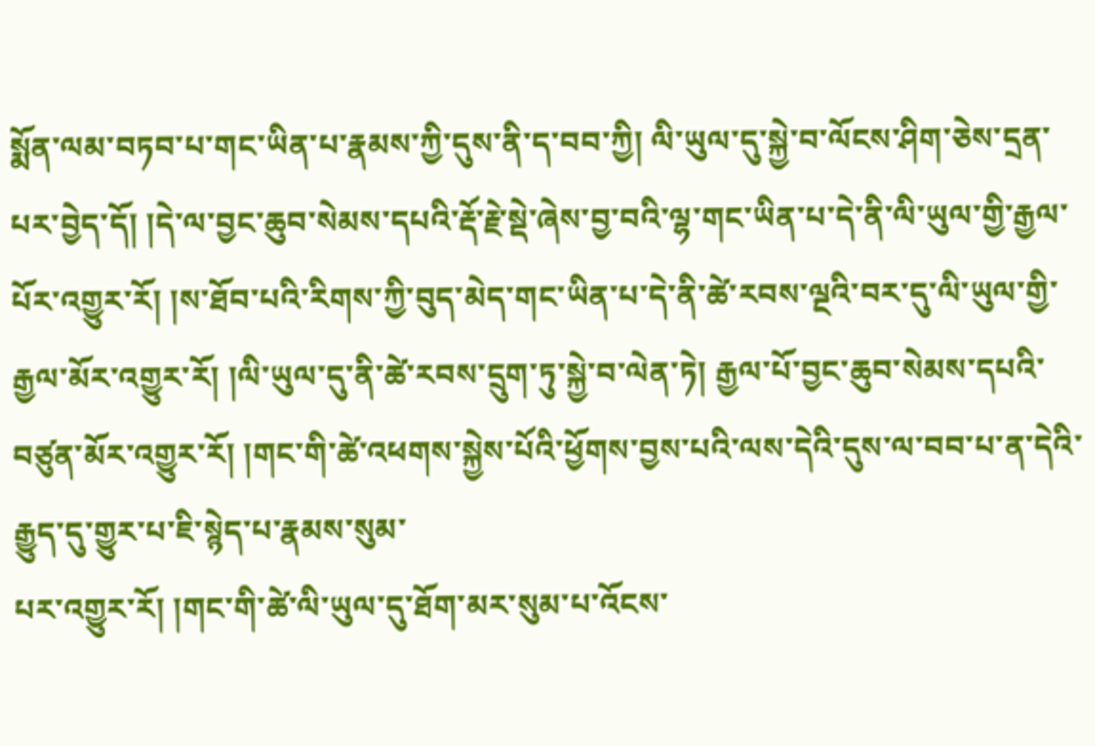སྨོན་ལམ་བཏབ་པ་གང་ཡིན་པ་རྣམས་ཀྱི་དུས་ནི་ད་བབ་ཀྱི། ལི་ཡུལ་དུ་སྐྱེ་བ་ལོངས་ཤིག་ཅེས་དྲན་པར་བྱེད་དོ། །དེ་ལ་བྱང་ཆུབ་སེམས་དཔའི་རྡོ་རྗེ་སྡེ་ཞེས་བྱ་བའི་ལྷ་གང་ཡིན་པ་དེ་ནི་ལི་ཡུལ་གྱི་རྒྱལ་པོར་འགྱུར་རོ། །ས་ཐོབ་པའི་རིགས་ཀྱི་བུད་མེད་གང་ཡིན་པ་དེ་ནི་ཚེ་རབས་ལྔའི་བར་དུ་ལི་ཡུལ་གྱི་རྒྱལ་མོར་འགྱུར་རོ། །ལི་ཡུལ་དུ་ནི་ཚེ་རབས་དྲུག་ཏུ་སྐྱེ་བ་ལེན་ཏེ། རྒྱལ་པོ་བྱང་ཆུབ་སེམས་དཔའི་བཙུན་མོར་འགྱུར་རོ། །གང་གི་ཚེ་འཕགས་སྐྱེས་པོའི་ཕྱོགས་བྱས་པའི་ལས་དེའི་དུས་ལ་བབ་པ་ན་དེའི་རྒྱུད་དུ་གྱུར་པ་ཇི་སྙེད་པ་རྣམས་སུམ་
པར་འགྱུར་རོ། །གང་གི་ཚེ་ལི་ཡུལ་དུ་ཐོག་མར་སུམ་པ་འོངས་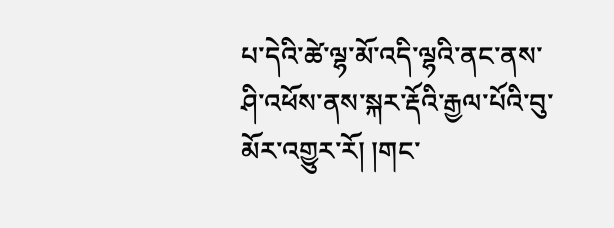པ་དེའི་ཚེ་ལྷ་མོ་འདི་ལྷའི་ནང་ནས་ཤི་འཕོས་ནས་སྐར་རྡོའི་རྒྱལ་པོའི་བུ་མོར་འགྱུར་རོ། །གང་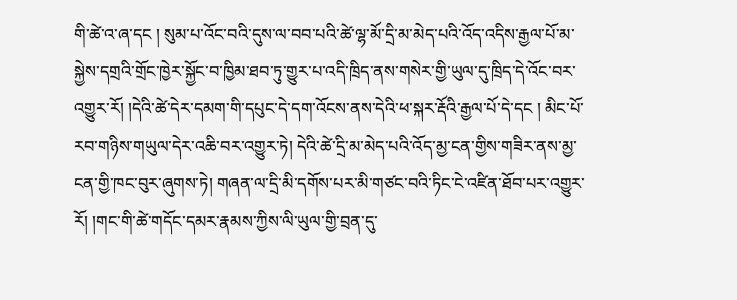གི་ཚེ་འ་ཞ་དང ། སུམ་པ་འོང་བའི་དུས་ལ་བབ་པའི་ཚེ་ལྷ་མོ་དྲི་མ་མེད་པའི་འོད་འདིས་རྒྱལ་པོ་མ་སྐྱེས་དགྲའི་གྲོང་ཁྱེར་སྐྱོང་བ་ཁྱིམ་ཐབ་ཏུ་གྱུར་པ་འདི་ཁྲིད་ནས་གསེར་གྱི་ཡུལ་དུ་ཁྲིད་དེ་འོང་བར་འགྱུར་རོ། །དེའི་ཚེ་དེར་དམག་གི་དཔུང་དེ་དག་འོངས་ནས་དེའི་ཕ་སྐར་རྡོའི་རྒྱལ་པོ་དེ་དང ། མིང་པོ་རབ་གཉིས་གཡུལ་དེར་འཆི་བར་འགྱུར་ཏེ། དེའི་ཚེ་དྲི་མ་མེད་པའི་འོད་མྱ་ངན་གྱིས་གཟིར་ནས་མྱ་ངན་གྱི་ཁང་བུར་ཞུགས་ཏེ། གཞན་ལ་དྲི་མི་དགོས་པར་མི་གཙང་བའི་ཏིང་ངེ་འཛིན་ཐོབ་པར་འགྱུར་རོ། །གང་གི་ཚེ་གདོང་དམར་རྣམས་ཀྱིས་ལི་ཡུལ་གྱི་བྲན་དུ་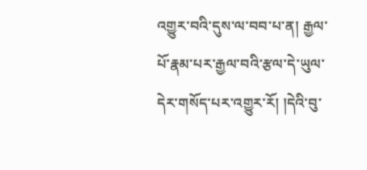འགྱུར་བའི་དུས་ལ་བབ་པ་ན། རྒྱལ་པོ་རྣམ་པར་རྒྱལ་བའི་རྩལ་དེ་ཡུལ་དེར་གསོད་པར་འགྱུར་རོ། །དེའི་བུ་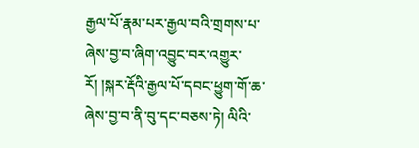རྒྱལ་པོ་རྣམ་པར་རྒྱལ་བའི་གྲགས་པ་ཞེས་བྱ་བ་ཞིག་འབྱུང་བར་འགྱུར་རོ། །སྐར་རྡོའི་རྒྱལ་པོ་དབང་ཕྱུག་གོ་ཆ་ཞེས་བྱ་བ་ནི་བུ་དང་བཅས་ཏེ། ལིའི་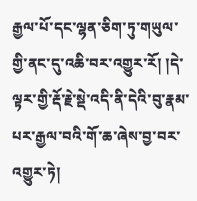རྒྱལ་པོ་དང་ལྷན་ཅིག་ཏུ་གཡུལ་གྱི་ནང་དུ་འཆི་བར་འགྱུར་རོ། །དེ་ལྟར་གྱི་རྡོ་རྗེ་སྡེ་འདི་ནི་དེའི་བུ་རྣམ་པར་རྒྱལ་བའི་གོ་ཆ་ཞེས་བྱ་བར་འགྱུར་ཏེ།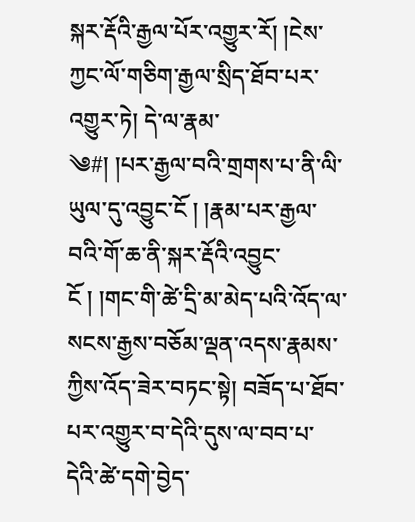སྐར་རྡོའི་རྒྱལ་པོར་འགྱུར་རོ། །ངེས་ཀྱང་ལོ་གཅིག་རྒྱལ་སྲིད་ཐོབ་པར་འགྱུར་ཏེ། དེ་ལ་རྣམ་
༄#། །པར་རྒྱལ་བའི་གྲགས་པ་ནི་ལི་ཡུལ་དུ་འབྱུང་ངོ ། །རྣམ་པར་རྒྱལ་བའི་གོ་ཆ་ནི་སྐར་རྡོའི་འབྱུང་ངོ ། །གང་གི་ཚེ་དྲི་མ་མེད་པའི་འོད་ལ་སངས་རྒྱས་བཅོམ་ལྡན་འདས་རྣམས་ཀྱིས་འོད་ཟེར་བཏང་སྟེ། བཟོད་པ་ཐོབ་པར་འགྱུར་བ་དེའི་དུས་ལ་བབ་པ་དེའི་ཚེ་དགེ་བྱེད་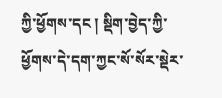ཀྱི་ཕྱོགས་དང ། སྡིག་བྱེད་ཀྱི་ཕྱོགས་དེ་དག་ཀྱང་སོ་སོར་སྡེར་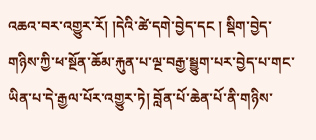འཆའ་བར་འགྱུར་རོ། །དེའི་ཚེ་དགེ་བྱེད་དང ། སྡིག་བྱེད་གཉིས་ཀྱི་ཕ་སྔོན་ཆོམ་རྐུན་པ་ལྔ་བརྒྱ་སྦྱུག་པར་བྱེད་པ་གང་ཡིན་པ་དེ་རྒྱལ་པོར་འགྱུར་ཏེ། བློན་པོ་ཆེན་པོ་ནི་གཉིས་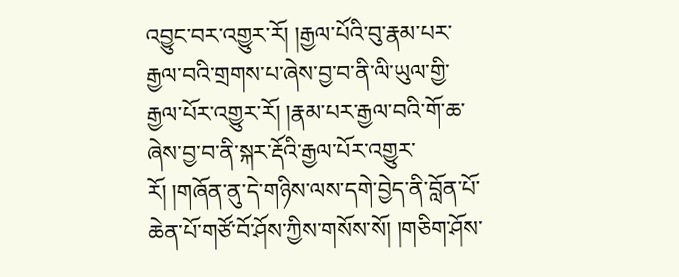འབྱུང་བར་འགྱུར་རོ། །རྒྱལ་པོའི་བུ་རྣམ་པར་རྒྱལ་བའི་གྲགས་པ་ཞེས་བྱ་བ་ནི་ལི་ཡུལ་གྱི་རྒྱལ་པོར་འགྱུར་རོ། །རྣམ་པར་རྒྱལ་བའི་གོ་ཆ་ཞེས་བྱ་བ་ནི་སྐར་རྡོའི་རྒྱལ་པོར་འགྱུར་རོ། །གཞོན་ནུ་དེ་གཉིས་ལས་དགེ་བྱེད་ནི་བློན་པོ་ཆེན་པོ་གཙོ་བོ་ཤོས་ཀྱིས་གསོས་སོ། །གཅིག་ཤོས་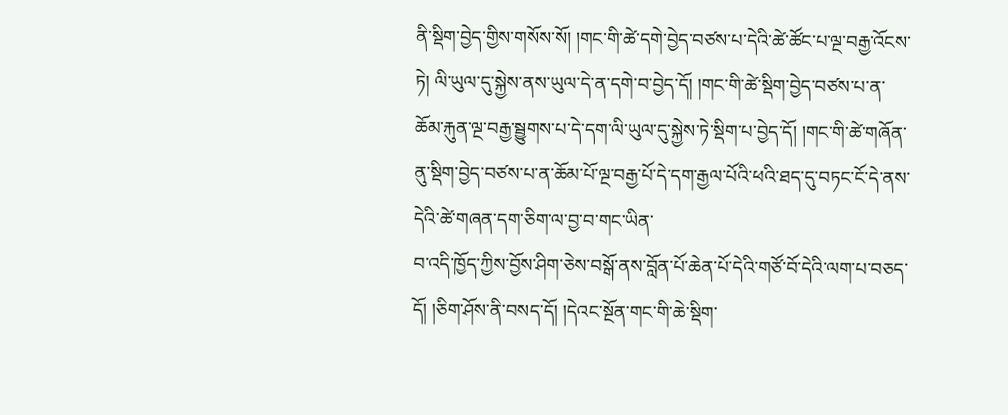ནི་སྡིག་བྱེད་གྱིས་གསོས་སོ། །གང་གི་ཚེ་དགེ་བྱེད་བཙས་པ་དེའི་ཚེ་ཚོང་པ་ལྔ་བརྒྱ་འོངས་ཏེ། ལི་ཡུལ་དུ་སྐྱེས་ནས་ཡུལ་དེ་ན་དགེ་བ་བྱེད་དོ། །གང་གི་ཚེ་སྡིག་བྱེད་བཙས་པ་ན་ཆོམ་རྐུན་ལྔ་བརྒྱ་སྦྱུགས་པ་དེ་དག་ལི་ཡུལ་དུ་སྐྱེས་ཏེ་སྡིག་པ་བྱེད་དོ། །གང་གི་ཚེ་གཞོན་ནུ་སྡིག་བྱེད་བཙས་པ་ན་ཆོམ་པོ་ལྔ་བརྒྱ་པོ་དེ་དག་རྒྱལ་པོའི་ཕའི་ཐད་དུ་བཏང་ངོ་དེ་ནས་དེའི་ཚེ་གཞན་དག་ཅིག་ལ་བྱ་བ་གང་ཡིན་
བ་འདི་ཁྱོད་ཀྱིས་བྱོས་ཤིག་ཅེས་བསྒོ་ནས་བློན་པོ་ཆེན་པོ་དེའི་གཙོ་བོ་དེའི་ལག་པ་བཅད་དོ། །ཅིག་ཤོས་ནི་བསད་དོ། །དེའང་སྔོན་གང་གི་ཆེ་སྡིག་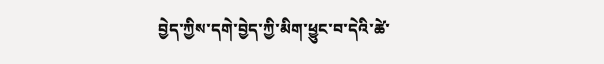བྱེད་ཀྱིས་དགེ་བྱེད་ཀྱི་མིག་ཕྱུང་བ་དེའི་ཚེ་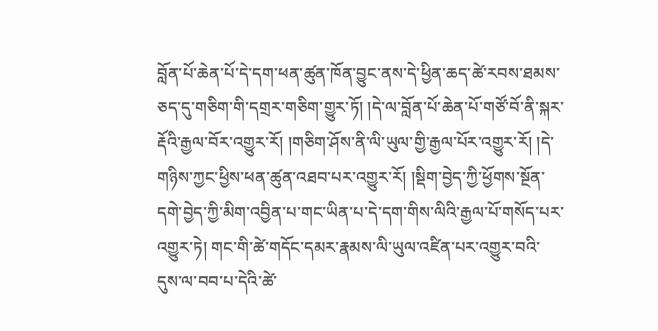བློན་པོ་ཆེན་པོ་དེ་དག་ཕན་ཚུན་ཁོན་བྱུང་ནས་དེ་ཕྱིན་ཆད་ཚེ་རབས་ཐམས་ཅད་དུ་གཅིག་གི་དགྲར་གཅིག་གྱུར་ཏོ། །དེ་ལ་བློན་པོ་ཆེན་པོ་གཙོ་བོ་ནི་སྐར་རྡོའི་རྒྱལ་བོར་འགྱུར་རོ། །གཅིག་ཤོས་ནི་ལི་ཡུལ་གྱི་རྒྱལ་པོར་འགྱུར་རོ། །དེ་གཉིས་ཀྱང་ཕྱིས་ཕན་ཚུན་འཐབ་པར་འགྱུར་རོ། །སྡིག་བྱེད་ཀྱི་ཕྱོགས་སྔོན་དགེ་བྱེད་ཀྱི་མིག་འབྱིན་པ་གང་ཡིན་པ་དེ་དག་གིས་ལིའི་རྒྱལ་པོ་གསོད་པར་འགྱུར་ཏེ། གང་གི་ཚེ་གདོང་དམར་རྣམས་ལི་ཡུལ་འཛིན་པར་འགྱུར་བའི་དུས་ལ་བབ་པ་དེའི་ཚེ་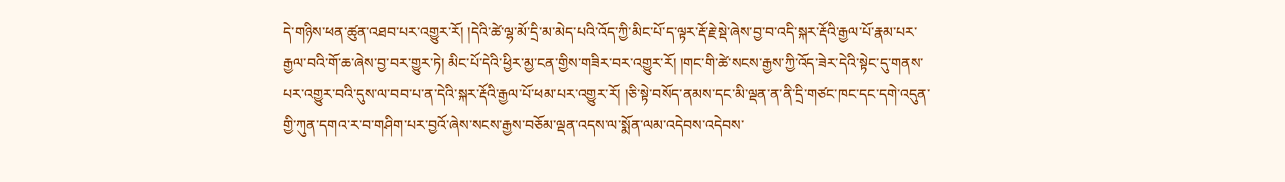དེ་གཉིས་ཕན་ཚུན་འཐབ་པར་འགྱུར་རོ། །དེའི་ཚེ་ལྷ་མོ་དྲི་མ་མེད་པའི་འོད་ཀྱི་མིང་པོ་ད་ལྟར་རྡོ་རྗེ་སྡེ་ཞེས་བྱ་བ་འདི་སྐར་རྡོའི་རྒྱལ་པོ་རྣམ་པར་རྒྱལ་བའི་གོ་ཆ་ཞེས་བྱ་བར་གྱུར་ཏེ། མིང་པོ་དེའི་ཕྱིར་མྱ་ངན་གྱིས་གཟིར་བར་འགྱུར་རོ། །གང་གི་ཚེ་སངས་རྒྱས་ཀྱི་འོད་ཟེར་དེའི་སྟེང་དུ་གནས་པར་འགྱུར་བའི་དུས་ལ་བབ་པ་ན་དེའི་སྐར་རྡོའི་རྒྱལ་པོ་ཕམ་པར་འགྱུར་རོ། །ཅི་སྟེ་བསོད་ནམས་དང་མི་ལྡན་ན་ནི་དྲི་གཙང་ཁང་དང་དགེ་འདུན་གྱི་ཀུན་དགའ་ར་བ་གཤིག་པར་བྱའོ་ཞེས་སངས་རྒྱས་བཅོམ་ལྡན་འདས་ལ་སྨོན་ལམ་འདེབས་འདེབས་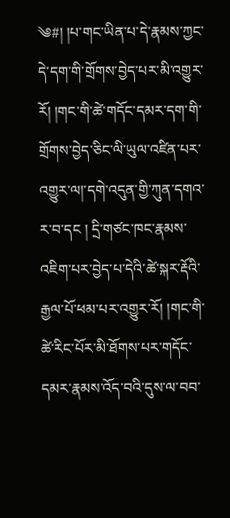༄#། །པ་གང་ཡིན་པ་དེ་རྣམས་ཀྱང་དེ་དག་གི་གྲོགས་བྱེད་པར་མི་འགྱུར་རོ། །གང་གི་ཚེ་གདོང་དམར་དག་གི་གྲོགས་བྱེད་ཅིང་ལི་ཡུལ་འཛིན་པར་འགྱུར་ལ།་དགེ་འདུན་གྱི་ཀུན་དགའ་ར་བ་དང ། དྲི་གཙང་ཁང་རྣམས་འཇིག་པར་བྱེད་པ་དེའི་ཚེ་སྐར་རྡོའི་རྒྱལ་པོ་ཕམ་པར་འགྱུར་རོ། །གང་གི་ཚེ་རིང་པོར་མི་ཐོགས་པར་གདོང་དམར་རྣམས་འོད་བའི་དུས་ལ་བབ་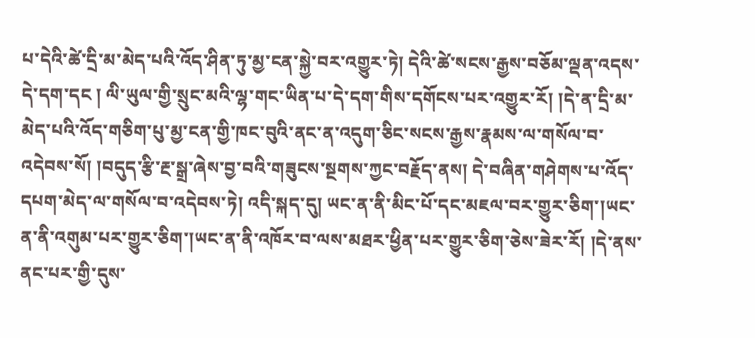པ་དེའི་ཚེ་དྲི་མ་མེད་པའི་འོད་ཤིན་ཏུ་མྱ་ངན་སྐྱེ་བར་འགྱུར་ཏེ། དེའི་ཚེ་སངས་རྒྱས་བཅོམ་ལྡན་འདས་དེ་དག་དང ། ལི་ཡུལ་གྱི་སྲུང་མའི་ལྷ་གང་ཡིན་པ་དེ་དག་གིས་དགོངས་པར་འགྱུར་རོ། །དེ་ན་དྲི་མ་མེད་པའི་འོད་གཅིག་པུ་མྱ་ངན་གྱི་ཁང་བུའི་ནང་ན་འདུག་ཅིང་སངས་རྒྱས་རྣམས་ལ་གསོལ་བ་འདེབས་སོ། །བདུད་རྩི་རྔ་སྒྲ་ཞེས་བྱ་བའི་གཟུངས་སྔགས་ཀྱང་བརྗོད་ནས། དེ་བཞིན་གཤེགས་པ་འོད་དཔག་མེད་ལ་གསོལ་བ་འདེབས་ཏེ། འདི་སྐད་དུ། ཡང་ན་ནི་མིང་པོ་དང་མཇལ་བར་གྱུར་ཅིག་།ཡང་ན་ནི་འགུམ་པར་གྱུར་ཅིག་།ཡང་ན་ནི་འཁོར་བ་ལས་མཐར་ཕྱིན་པར་གྱུར་ཅིག་ཅེས་ཟེར་རོ། །དེ་ནས་ནང་པར་གྱི་དུས་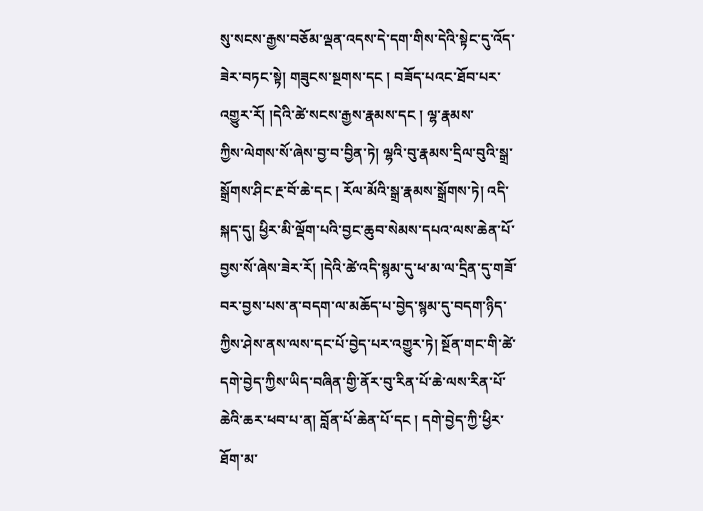སུ་སངས་རྒྱས་བཅོམ་ལྡན་འདས་དེ་དག་གིས་དེའི་སྟེང་དུ་འོད་ཟེར་བཏང་སྟེ། གཟུངས་སྔགས་དང ། བཟོད་པའང་ཐོབ་པར་འགྱུར་རོ། །དེའི་ཚེ་སངས་རྒྱས་རྣམས་དང ། ལྷ་རྣམས་
ཀྱིས་ལེགས་སོ་ཞེས་བྱ་བ་བྱིན་ཏེ། ལྷའི་བུ་རྣམས་དྲིལ་བུའི་སྒྲ་སྒྲོགས་ཤིང་རྔ་བོ་ཆེ་དང ། རོལ་མོའི་སྒྲ་རྣམས་སྒྲོགས་ཏེ། འདི་སྐད་དུ། ཕྱིར་མི་ལྡོག་པའི་བྱང་ཆུབ་སེམས་དཔའ་ལས་ཆེན་པོ་བྱས་སོ་ཞེས་ཟེར་རོ། །དེའི་ཚེ་འདི་སྙམ་དུ་ཕ་མ་ལ་དྲིན་དུ་གཟོ་བར་བྱས་པས་ན་བདག་ལ་མཆོད་པ་བྱེད་སྙམ་དུ་བདག་ཉིད་ཀྱིས་ཤེས་ནས་ལས་དང་པོ་བྱེད་པར་འགྱུར་ཏེ། སྔོན་གང་གི་ཚེ་དགེ་བྱེད་ཀྱིས་ཡིད་བཞིན་གྱི་ནོར་བུ་རིན་པོ་ཆེ་ལས་རིན་པོ་ཆེའི་ཆར་ཕབ་པ་ན། བློན་པོ་ཆེན་པོ་དང ། དགེ་བྱེད་ཀྱི་ཕྱིར་ཐོག་མ་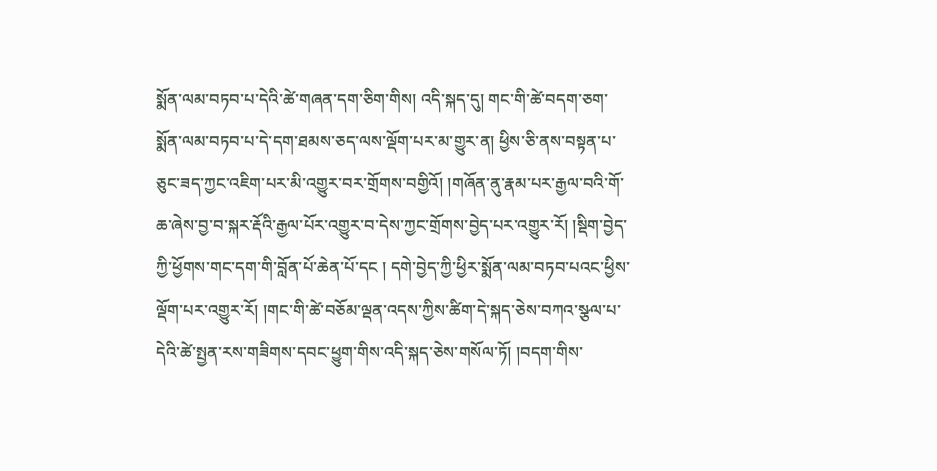སྨོན་ལམ་བཏབ་པ་དེའི་ཚེ་གཞན་དག་ཅིག་གིས། འདི་སྐད་དུ། གང་གི་ཚེ་བདག་ཅག་སྨོན་ལམ་བཏབ་པ་དེ་དག་ཐམས་ཅད་ལས་ལྡོག་པར་མ་གྱུར་ན། ཕྱིས་ཅི་ནས་བསྟན་པ་ཅུང་ཟད་ཀྱང་འཇིག་པར་མི་འགྱུར་བར་གྲོགས་བགྱིའོ། །གཞོན་ནུ་རྣམ་པར་རྒྱལ་བའི་གོ་ཆ་ཞེས་བྱ་བ་སྐར་རྡོའི་རྒྱལ་པོར་འགྱུར་བ་དེས་ཀྱང་གྲོགས་བྱེད་པར་འགྱུར་རོ། །སྡིག་བྱེད་ཀྱི་ཕྱོགས་གང་དག་གི་བློན་པོ་ཆེན་པོ་དང ། དགེ་བྱེད་ཀྱི་ཕྱིར་སྨོན་ལམ་བཏབ་པའང་ཕྱིས་ལྡོག་པར་འགྱུར་རོ། །གང་གི་ཚེ་བཅོམ་ལྡན་འདས་ཀྱིས་ཚིག་དེ་སྐད་ཅེས་བཀའ་སྩལ་པ་དེའི་ཚེ་སྤྱན་རས་གཟིགས་དབང་ཕྱུག་གིས་འདི་སྐད་ཅེས་གསོལ་ཏོ། །བདག་གིས་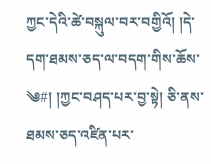ཀྱང་དེའི་ཚེ་བསྐུལ་བར་བགྱིའོ། །དེ་དག་ཐམས་ཅད་ལ་བདག་གིས་ཆོས་
༄#། །ཀྱང་བཤད་པར་བྱ་སྟེ། ཅི་ནས་ཐམས་ཅད་འཛིན་པར་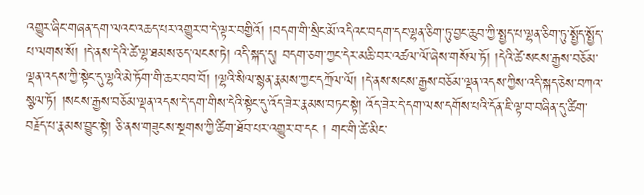འགྱུར་ཞིང་གཞན་དག་ལའང་འཆད་པར་འགྱུར་བ་དེ་ལྟར་བགྱིའོ། །བདག་གི་སྲིང་མོ་འདིའང་བདག་དང་ལྷན་ཅིག་ཏུ་བྱང་ཆུབ་ཀྱི་སྤྱད་པ་ལྷན་ཅིག་ཏུ་སྤྱོད་སྤྱོད་པ་ལགས་སོ། །དེ་ནས་དེའི་ཚེ་ལྷ་ཐམས་ཅད་ལངས་ཏེ། འདི་སྐད་དུ། བདག་ཅག་ཀྱང་དེར་མཆི་བར་འཚལ་ལོ་ཞེས་གསོལ་ཏོ། །དེའི་ཚེ་སངས་རྒྱས་བཅོམ་ལྡན་འདས་ཀྱི་སྟེང་དུ་ལྷའི་མེ་ཏོག་གི་ཆར་བབ་བོ། །ལྷའི་སིལ་སྙན་རྣམས་ཀྱང་དཀྲོལ་ལོ། །དེ་ནས་སངས་རྒྱས་བཅོམ་ལྡན་འདས་ཀྱིས་འདི་སྐད་ཅེས་བཀའ་སྩལ་ཏོ། །སངས་རྒྱས་བཅོམ་ལྡན་འདས་དེ་དག་གིས་དེའི་སྟེང་དུ་འོད་ཟེར་རྣམས་བཏང་སྟེ། འོད་ཟེར་དེ་དག་ལས་དགོས་པའི་དོན་ཇི་ལྟ་བ་བཞིན་དུ་ཚིག་བརྗོད་པ་རྣམས་བྱུང་སྟེ། ཅི་ནས་གཟུངས་སྔགས་ཀྱི་ཚིག་ཐོབ་པར་འགྱུར་བ་དང ། གང་གི་ཚེ་མིང་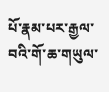པོ་རྣམ་པར་རྒྱལ་བའི་གོ་ཆ་གཡུལ་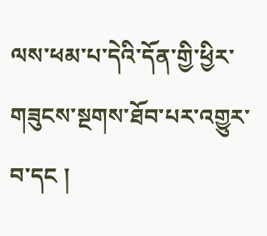ལས་ཕམ་པ་དེའི་དོན་གྱི་ཕྱིར་གཟུངས་སྔགས་ཐོབ་པར་འགྱུར་བ་དང །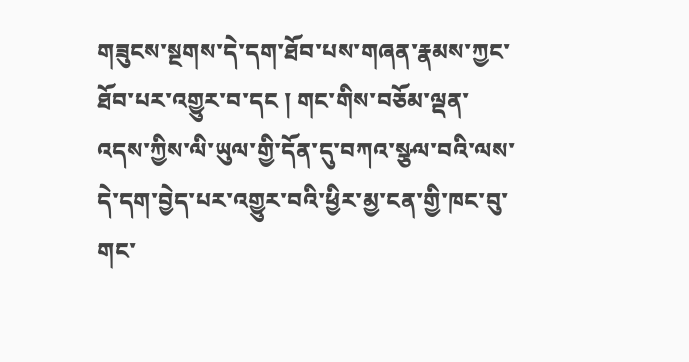གཟུངས་སྔགས་དེ་དག་ཐོབ་པས་གཞན་རྣམས་ཀྱང་ཐོབ་པར་འགྱུར་བ་དང ། གང་གིས་བཅོམ་ལྡན་འདས་ཀྱིས་ལི་ཡུལ་གྱི་དོན་དུ་བཀའ་སྩལ་བའི་ལས་དེ་དག་བྱེད་པར་འགྱུར་བའི་ཕྱིར་མྱ་ངན་གྱི་ཁང་བུ་གང་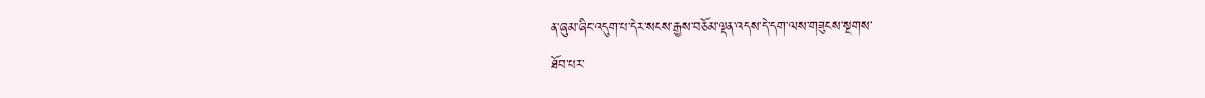ན་ཞུམ་ཞིང་འདུག་པ་དེར་སངས་རྒྱས་བཅོམ་ལྡན་འདས་དེ་དག་ལས་གཟུངས་སྔགས་
ཐོབ་པར་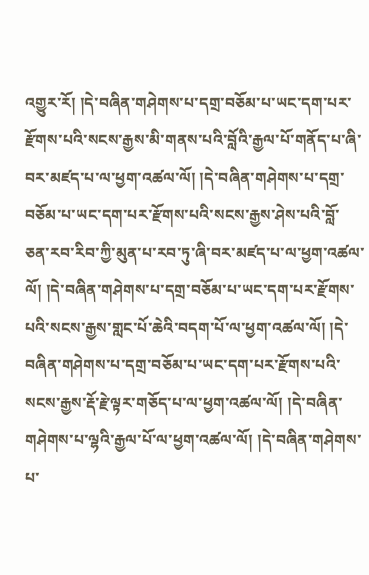འགྱུར་རོ། །དེ་བཞིན་གཤེགས་པ་དགྲ་བཅོམ་པ་ཡང་དག་པར་རྫོགས་པའི་སངས་རྒྱས་མི་གནས་པའི་བློའི་རྒྱལ་པོ་གནོད་པ་ཞི་བར་མཛད་པ་ལ་ཕྱག་འཚལ་ལོ། །དེ་བཞིན་གཤེགས་པ་དགྲ་བཅོམ་པ་ཡང་དག་པར་རྫོགས་པའི་སངས་རྒྱས་ཤེས་པའི་བློ་ཅན་རབ་རིབ་ཀྱི་མུན་པ་རབ་ཏུ་ཞི་བར་མཛད་པ་ལ་ཕྱག་འཚལ་ལོ། །དེ་བཞིན་གཤེགས་པ་དགྲ་བཅོམ་པ་ཡང་དག་པར་རྫོགས་པའི་སངས་རྒྱས་གླང་པོ་ཆེའི་བདག་པོ་ལ་ཕྱག་འཚལ་ལོ། །དེ་བཞིན་གཤེགས་པ་དགྲ་བཅོམ་པ་ཡང་དག་པར་རྫོགས་པའི་སངས་རྒྱས་རྡོ་རྗེ་ལྟར་གཅོད་པ་ལ་ཕྱག་འཚལ་ལོ། །དེ་བཞིན་གཤེགས་པ་ལྷའི་རྒྱལ་པོ་ལ་ཕྱག་འཚལ་ལོ། །དེ་བཞིན་གཤེགས་པ་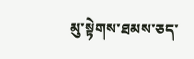མུ་སྟེགས་ཐམས་ཅད་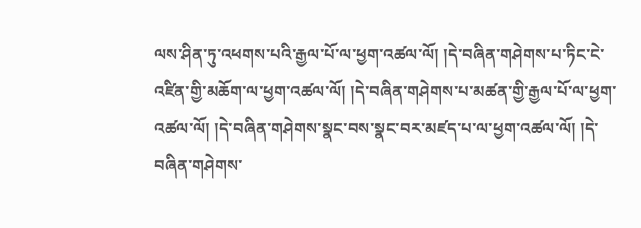ལས་ཤིན་ཏུ་འཕགས་པའི་རྒྱལ་པོ་ལ་ཕྱག་འཚལ་ལོ། །དེ་བཞིན་གཤེགས་པ་ཏིང་ངེ་འཛིན་གྱི་མཆོག་ལ་ཕྱག་འཚལ་ལོ། །དེ་བཞིན་གཤེགས་པ་མཚན་གྱི་རྒྱལ་པོ་ལ་ཕྱག་འཚལ་ལོ། །དེ་བཞིན་གཤེགས་སྣང་བས་སྣང་བར་མཛད་པ་ལ་ཕྱག་འཚལ་ལོ། །དེ་བཞིན་གཤེགས་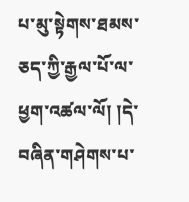པ་མུ་སྟེགས་ཐམས་ཅད་ཀྱི་རྒྱལ་པོ་ལ་ཕྱག་འཚལ་ལོ། །དེ་བཞིན་གཤེགས་པ་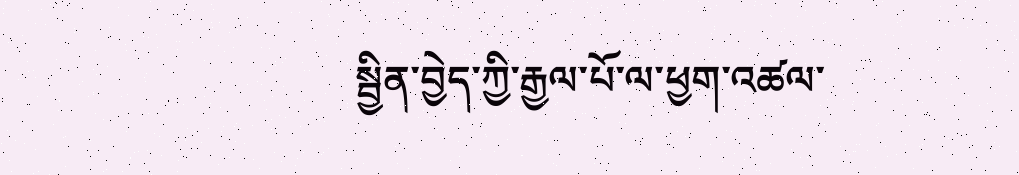སྦྱིན་བྱེད་ཀྱི་རྒྱལ་པོ་ལ་ཕྱག་འཚལ་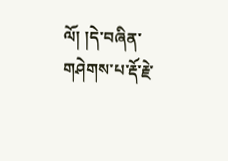ལོ། །དེ་བཞིན་གཤེགས་པ་རྡོ་རྗེ་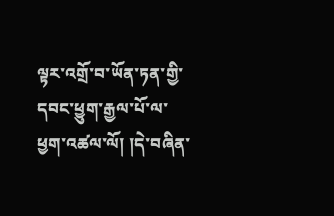ལྟར་འགྲོ་བ་ཡོན་ཏན་གྱི་དབང་ཕྱུག་རྒྱལ་པོ་ལ་ཕྱག་འཚལ་ལོ། །དེ་བཞིན་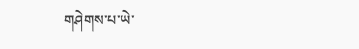གཤེགས་པ་ཡེ་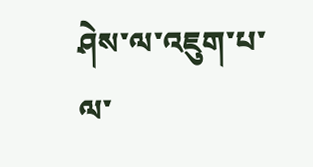ཤེས་ལ་འཇུག་པ་ལ་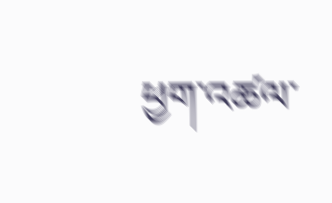ཕྱག་འཚལ་